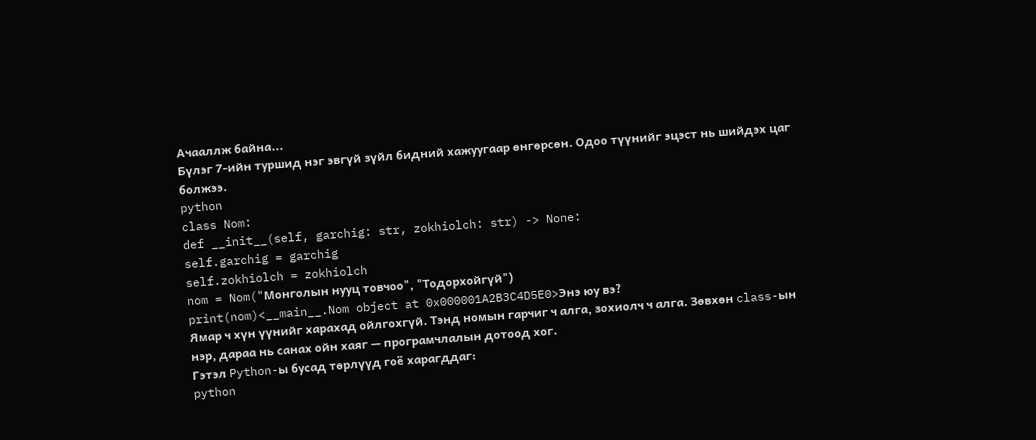Ачааллж байна...
Бүлэг 7-ийн туршид нэг эвгүй зүйл бидний хажуугаар өнгөрсөн. Одоо түүнийг эцэст нь шийдэх цаг болжээ.
python
class Nom:
def __init__(self, garchig: str, zokhiolch: str) -> None:
self.garchig = garchig
self.zokhiolch = zokhiolch
nom = Nom("Монголын нууц товчоо", "Тодорхойгүй")
print(nom)<__main__.Nom object at 0x000001A2B3C4D5E0>Энэ юу вэ?
Ямар ч хүн үүнийг харахад ойлгохгүй. Тэнд номын гарчиг ч алга, зохиолч ч алга. Зөвхөн class-ын нэр, дараа нь санах ойн хаяг — програмчлалын дотоод хог.
Гэтэл Python-ы бусад төрлүүд гоё харагддаг:
python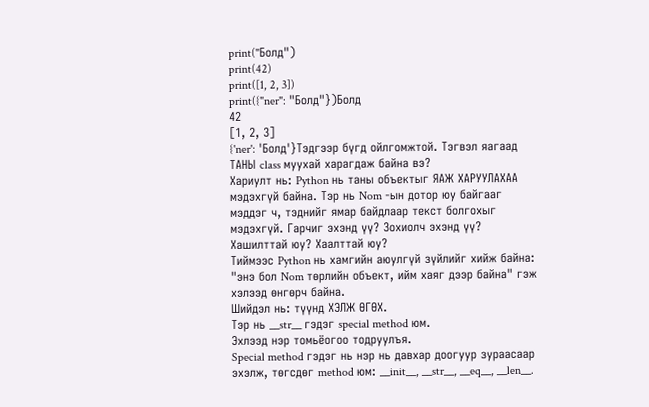print("Болд")
print(42)
print([1, 2, 3])
print({"ner": "Болд"})Болд
42
[1, 2, 3]
{'ner': 'Болд'}Тэдгээр бүгд ойлгомжтой. Тэгвэл яагаад ТАНЫ class муухай харагдаж байна вэ?
Хариулт нь: Python нь таны объектыг ЯАЖ ХАРУУЛАХАА мэдэхгүй байна. Тэр нь Nom -ын дотор юу байгааг мэддэг ч, тэднийг ямар байдлаар текст болгохыг мэдэхгүй. Гарчиг эхэнд үү? Зохиолч эхэнд үү? Хашилттай юу? Хаалттай юу?
Тиймээс Python нь хамгийн аюулгүй зүйлийг хийж байна: "энэ бол Nom төрлийн объект, ийм хаяг дээр байна" гэж хэлээд өнгөрч байна.
Шийдэл нь: түүнд ХЭЛЖ ӨГӨХ.
Тэр нь __str__ гэдэг special method юм.
Эхлээд нэр томьёогоо тодруулъя.
Special method гэдэг нь нэр нь давхар доогуур зураасаар эхэлж, төгсдөг method юм: __init__, __str__, __eq__, __len__.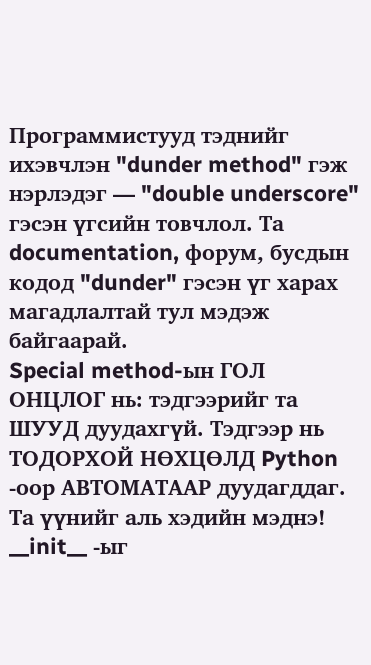Программистууд тэднийг ихэвчлэн "dunder method" гэж нэрлэдэг — "double underscore" гэсэн үгсийн товчлол. Та documentation, форум, бусдын кодод "dunder" гэсэн үг харах магадлалтай тул мэдэж байгаарай.
Special method-ын ГОЛ ОНЦЛОГ нь: тэдгээрийг та ШУУД дуудахгүй. Тэдгээр нь ТОДОРХОЙ НӨХЦӨЛД Python -оор АВТОМАТААР дуудагддаг.
Та үүнийг аль хэдийн мэднэ! __init__ -ыг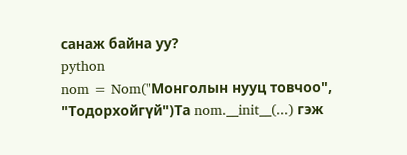санаж байна уу?
python
nom = Nom("Монголын нууц товчоо", "Тодорхойгүй")Та nom.__init__(...) гэж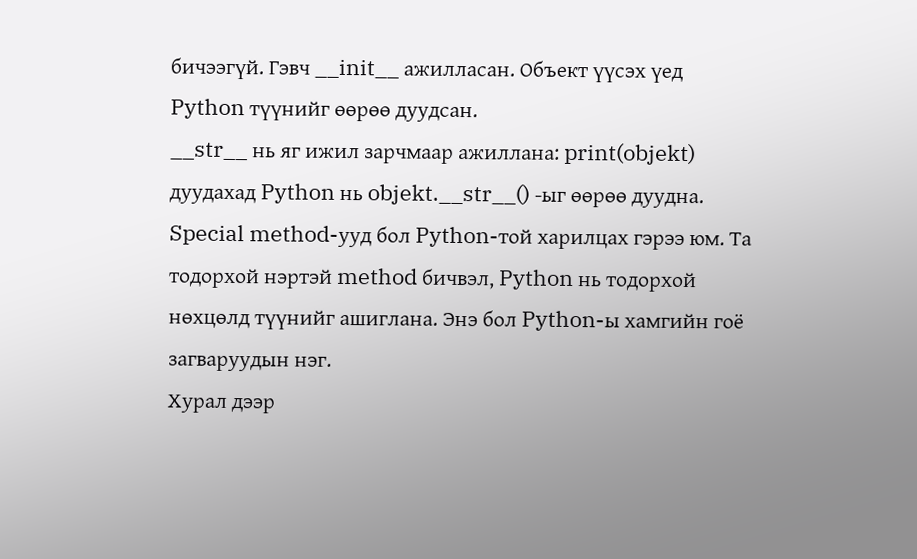бичээгүй. Гэвч __init__ ажилласан. Объект үүсэх үед Python түүнийг өөрөө дуудсан.
__str__ нь яг ижил зарчмаар ажиллана: print(objekt) дуудахад Python нь objekt.__str__() -ыг өөрөө дуудна.
Special method-ууд бол Python-той харилцах гэрээ юм. Та тодорхой нэртэй method бичвэл, Python нь тодорхой нөхцөлд түүнийг ашиглана. Энэ бол Python-ы хамгийн гоё загваруудын нэг.
Хурал дээр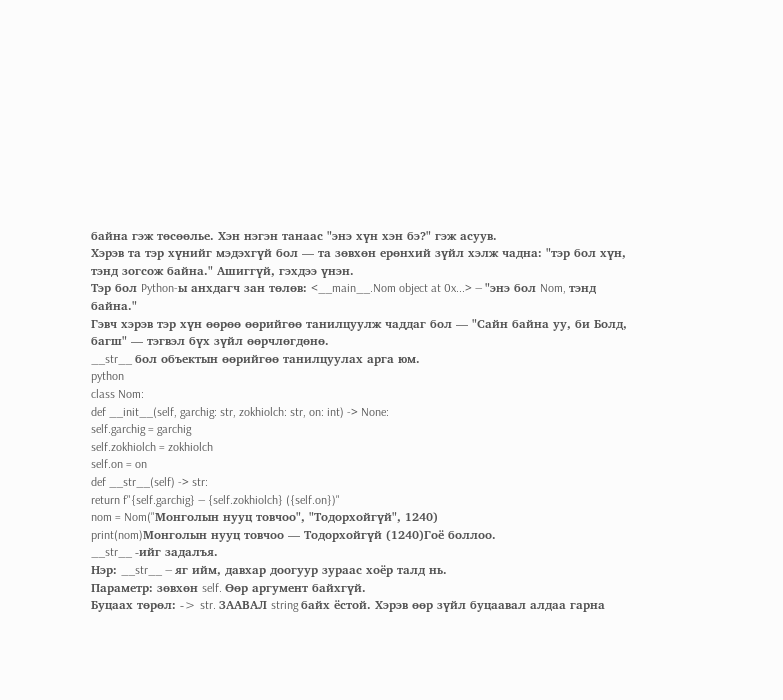байна гэж төсөөлье. Хэн нэгэн танаас "энэ хүн хэн бэ?" гэж асуув.
Хэрэв та тэр хүнийг мэдэхгүй бол — та зөвхөн ерөнхий зүйл хэлж чадна: "тэр бол хүн, тэнд зогсож байна." Ашиггүй, гэхдээ үнэн.
Тэр бол Python-ы анхдагч зан төлөв: <__main__.Nom object at 0x...> — "энэ бол Nom, тэнд байна."
Гэвч хэрэв тэр хүн өөрөө өөрийгөө танилцуулж чаддаг бол — "Сайн байна уу, би Болд, багш" — тэгвэл бүх зүйл өөрчлөгдөнө.
__str__ бол объектын өөрийгөө танилцуулах арга юм.
python
class Nom:
def __init__(self, garchig: str, zokhiolch: str, on: int) -> None:
self.garchig = garchig
self.zokhiolch = zokhiolch
self.on = on
def __str__(self) -> str:
return f"{self.garchig} — {self.zokhiolch} ({self.on})"
nom = Nom("Монголын нууц товчоо", "Тодорхойгүй", 1240)
print(nom)Монголын нууц товчоо — Тодорхойгүй (1240)Гоё боллоо.
__str__ -ийг задалъя.
Нэр: __str__ — яг ийм, давхар доогуур зураас хоёр талд нь.
Параметр: зөвхөн self. Өөр аргумент байхгүй.
Буцаах төрөл: -> str. ЗААВАЛ string байх ёстой. Хэрэв өөр зүйл буцаавал алдаа гарна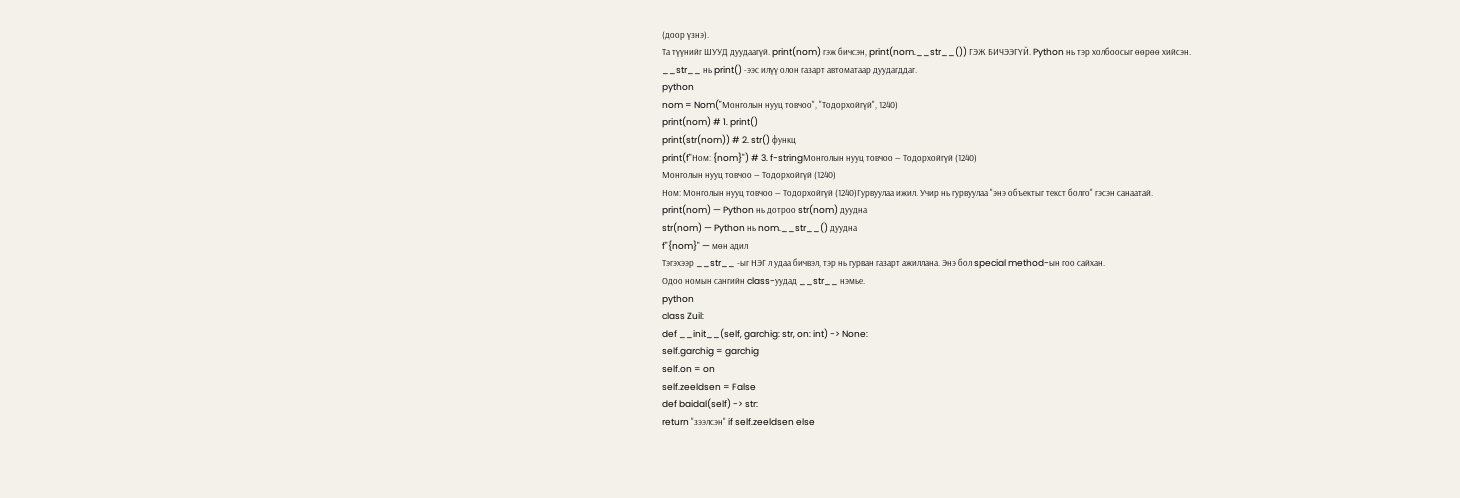(доор үзнэ).
Та түүнийг ШУУД дуудаагүй. print(nom) гэж бичсэн, print(nom.__str__()) ГЭЖ БИЧЭЭГҮЙ. Python нь тэр холбоосыг өөрөө хийсэн.
__str__ нь print() -ээс илүү олон газарт автоматаар дуудагддаг.
python
nom = Nom("Монголын нууц товчоо", "Тодорхойгүй", 1240)
print(nom) # 1. print()
print(str(nom)) # 2. str() функц
print(f"Ном: {nom}") # 3. f-stringМонголын нууц товчоо — Тодорхойгүй (1240)
Монголын нууц товчоо — Тодорхойгүй (1240)
Ном: Монголын нууц товчоо — Тодорхойгүй (1240)Гурвуулаа ижил. Учир нь гурвуулаа "энэ объектыг текст болго" гэсэн санаатай.
print(nom) — Python нь дотроо str(nom) дуудна
str(nom) — Python нь nom.__str__() дуудна
f"{nom}" — мөн адил
Тэгэхээр __str__ -ыг НЭГ л удаа бичвэл, тэр нь гурван газарт ажиллана. Энэ бол special method-ын гоо сайхан.
Одоо номын сангийн class-уудад __str__ нэмье.
python
class Zuil:
def __init__(self, garchig: str, on: int) -> None:
self.garchig = garchig
self.on = on
self.zeeldsen = False
def baidal(self) -> str:
return "зээлсэн" if self.zeeldsen else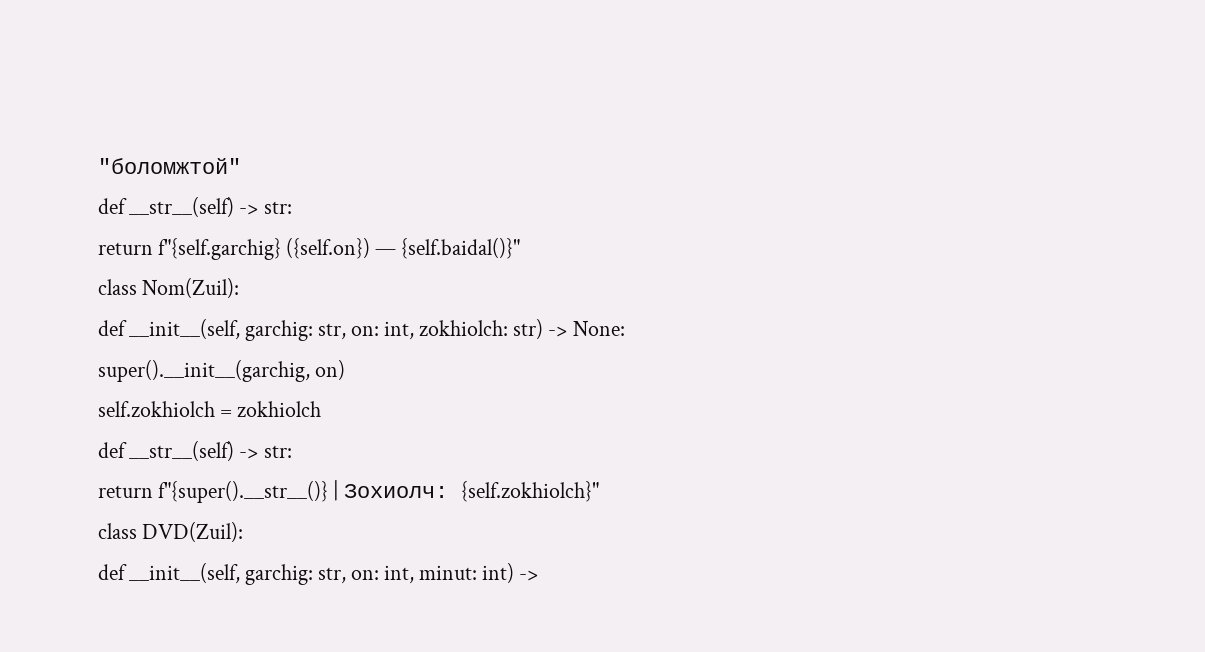"боломжтой"
def __str__(self) -> str:
return f"{self.garchig} ({self.on}) — {self.baidal()}"
class Nom(Zuil):
def __init__(self, garchig: str, on: int, zokhiolch: str) -> None:
super().__init__(garchig, on)
self.zokhiolch = zokhiolch
def __str__(self) -> str:
return f"{super().__str__()} | Зохиолч: {self.zokhiolch}"
class DVD(Zuil):
def __init__(self, garchig: str, on: int, minut: int) ->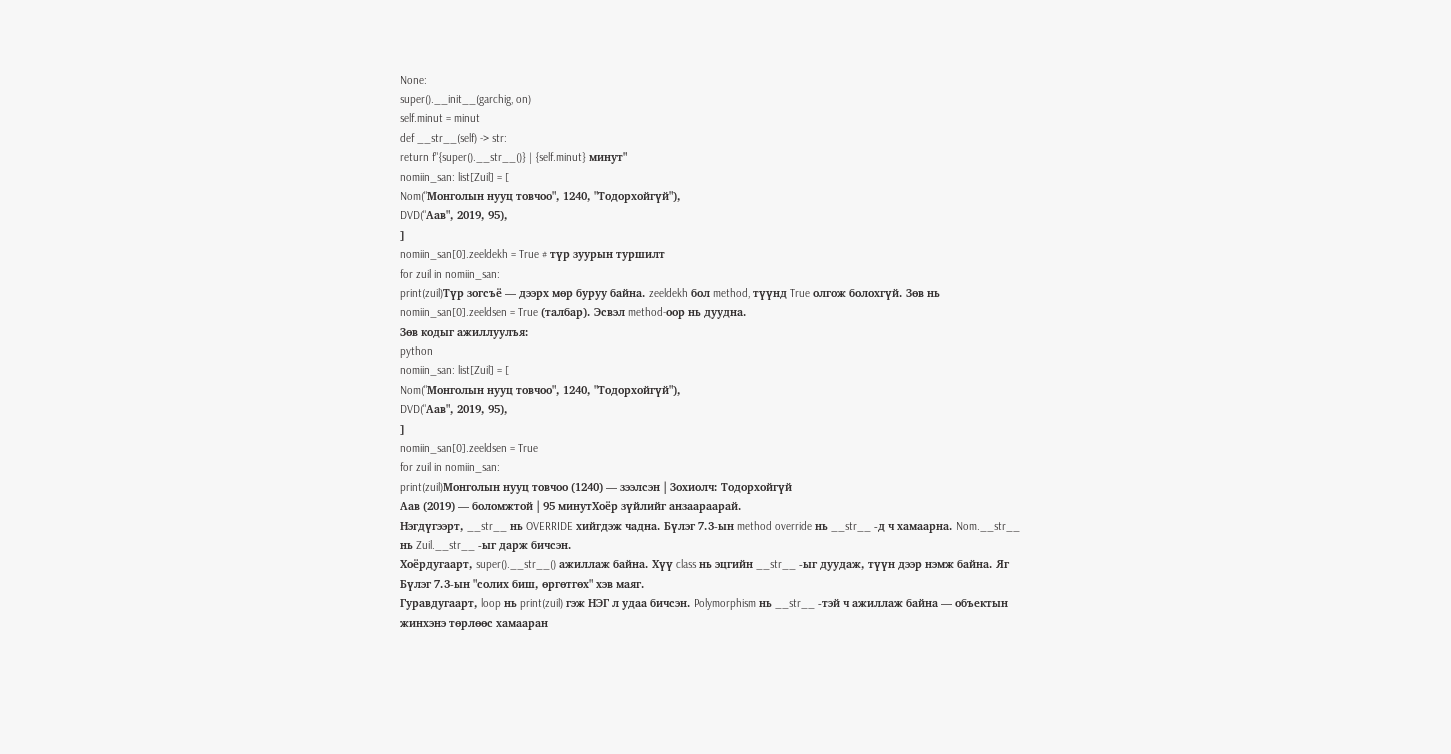None:
super().__init__(garchig, on)
self.minut = minut
def __str__(self) -> str:
return f"{super().__str__()} | {self.minut} минут"
nomiin_san: list[Zuil] = [
Nom("Монголын нууц товчоо", 1240, "Тодорхойгүй"),
DVD("Аав", 2019, 95),
]
nomiin_san[0].zeeldekh = True # түр зуурын туршилт
for zuil in nomiin_san:
print(zuil)Түр зогсъё — дээрх мөр буруу байна. zeeldekh бол method, түүнд True олгож болохгүй. Зөв нь nomiin_san[0].zeeldsen = True (талбар). Эсвэл method-оор нь дуудна.
Зөв кодыг ажиллуулъя:
python
nomiin_san: list[Zuil] = [
Nom("Монголын нууц товчоо", 1240, "Тодорхойгүй"),
DVD("Аав", 2019, 95),
]
nomiin_san[0].zeeldsen = True
for zuil in nomiin_san:
print(zuil)Монголын нууц товчоо (1240) — зээлсэн | Зохиолч: Тодорхойгүй
Аав (2019) — боломжтой | 95 минутХоёр зүйлийг анзаараарай.
Нэгдүгээрт, __str__ нь OVERRIDE хийгдэж чадна. Бүлэг 7.3-ын method override нь __str__ -д ч хамаарна. Nom.__str__ нь Zuil.__str__ -ыг дарж бичсэн.
Хоёрдугаарт, super().__str__() ажиллаж байна. Хүү class нь эцгийн __str__ -ыг дуудаж, түүн дээр нэмж байна. Яг Бүлэг 7.3-ын "солих биш, өргөтгөх" хэв маяг.
Гуравдугаарт, loop нь print(zuil) гэж НЭГ л удаа бичсэн. Polymorphism нь __str__ -тэй ч ажиллаж байна — объектын жинхэнэ төрлөөс хамааран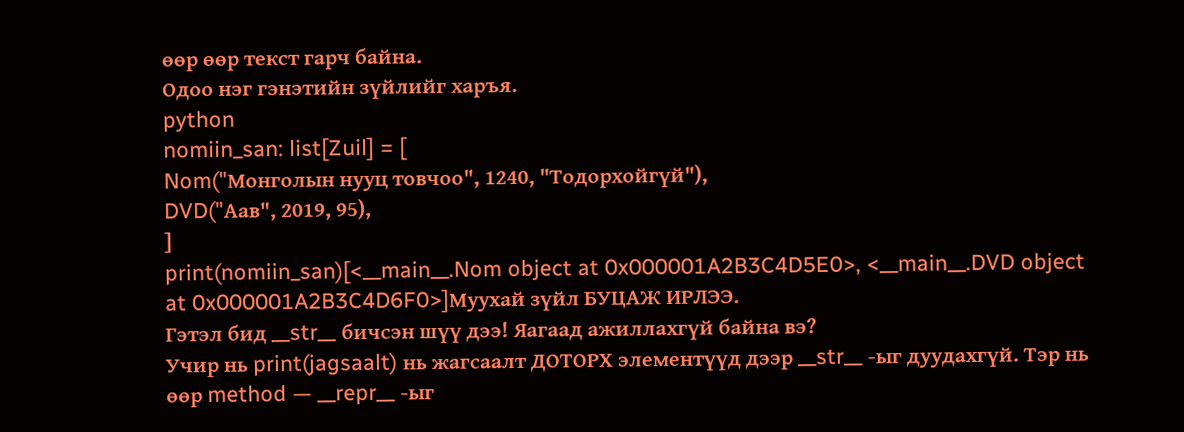өөр өөр текст гарч байна.
Одоо нэг гэнэтийн зүйлийг харъя.
python
nomiin_san: list[Zuil] = [
Nom("Монголын нууц товчоо", 1240, "Тодорхойгүй"),
DVD("Аав", 2019, 95),
]
print(nomiin_san)[<__main__.Nom object at 0x000001A2B3C4D5E0>, <__main__.DVD object at 0x000001A2B3C4D6F0>]Муухай зүйл БУЦАЖ ИРЛЭЭ.
Гэтэл бид __str__ бичсэн шүү дээ! Яагаад ажиллахгүй байна вэ?
Учир нь print(jagsaalt) нь жагсаалт ДОТОРХ элементүүд дээр __str__ -ыг дуудахгүй. Тэр нь өөр method — __repr__ -ыг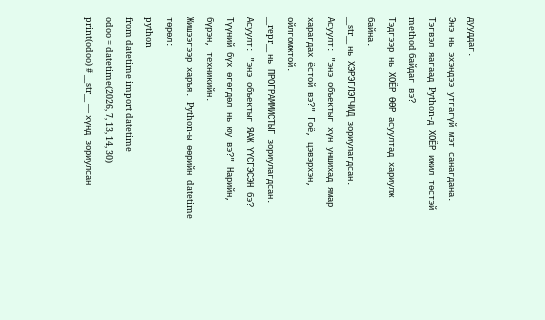дууддаг.
Энэ нь эхэндээ утгагүй мэт санагдана. Тэгвэл яагаад Python-д ХОЁР ижил төстэй method байдаг вэ?
Тэдгээр нь ХОЁР ӨӨР асуултад хариулж байна.
__str__ нь ХЭРЭГЛЭГЧИД зориулагдсан. Асуулт: "энэ объектыг хүн уншихад ямар харагдах ёстой вэ?" Гоё, цэвэрхэн, ойлгомжтой.
__repr__ нь ПРОГРАММИСТЫГ зориулагдсан. Асуулт: "энэ объектыг ЯАЖ ҮҮСГЭСЭН бэ? Түүний бүх өгөгдөл нь юу вэ?" Нарийн, бүрэн, техникийн.
Жишээгээр харъя. Python-ы өөрийн datetime төрөл:
python
from datetime import datetime
odoo = datetime(2026, 7, 13, 14, 30)
print(odoo) # __str__ — хүнд зориулсан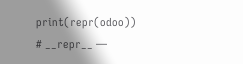print(repr(odoo)) # __repr__ —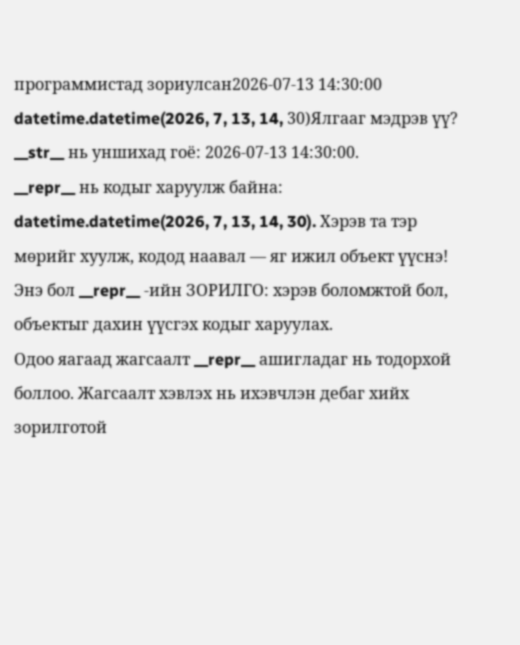программистад зориулсан2026-07-13 14:30:00
datetime.datetime(2026, 7, 13, 14, 30)Ялгааг мэдрэв үү?
__str__ нь уншихад гоё: 2026-07-13 14:30:00.
__repr__ нь кодыг харуулж байна: datetime.datetime(2026, 7, 13, 14, 30). Хэрэв та тэр мөрийг хуулж, кодод наавал — яг ижил объект үүснэ!
Энэ бол __repr__ -ийн ЗОРИЛГО: хэрэв боломжтой бол, объектыг дахин үүсгэх кодыг харуулах.
Одоо яагаад жагсаалт __repr__ ашигладаг нь тодорхой боллоо. Жагсаалт хэвлэх нь ихэвчлэн дебаг хийх зорилготой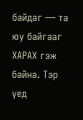байдаг — та юу байгааг ХАРАХ гэж байна. Тэр үед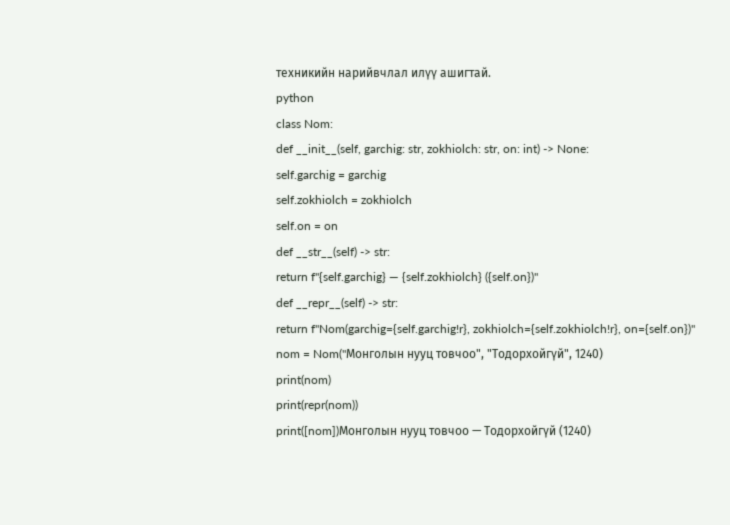техникийн нарийвчлал илүү ашигтай.
python
class Nom:
def __init__(self, garchig: str, zokhiolch: str, on: int) -> None:
self.garchig = garchig
self.zokhiolch = zokhiolch
self.on = on
def __str__(self) -> str:
return f"{self.garchig} — {self.zokhiolch} ({self.on})"
def __repr__(self) -> str:
return f"Nom(garchig={self.garchig!r}, zokhiolch={self.zokhiolch!r}, on={self.on})"
nom = Nom("Монголын нууц товчоо", "Тодорхойгүй", 1240)
print(nom)
print(repr(nom))
print([nom])Монголын нууц товчоо — Тодорхойгүй (1240)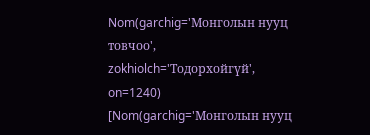Nom(garchig='Монголын нууц товчоо', zokhiolch='Тодорхойгүй', on=1240)
[Nom(garchig='Монголын нууц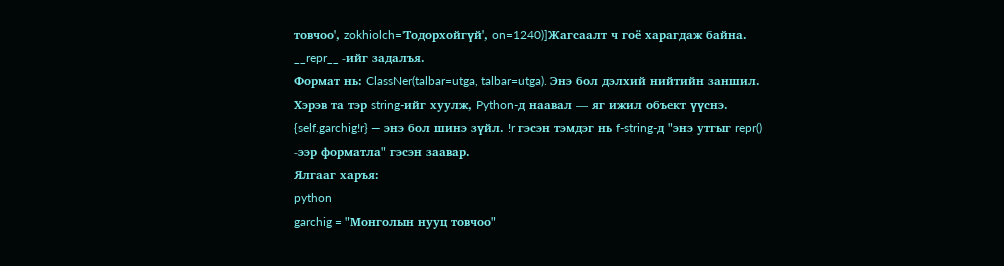товчоо', zokhiolch='Тодорхойгүй', on=1240)]Жагсаалт ч гоё харагдаж байна.
__repr__ -ийг задалъя.
Формат нь: ClassNer(talbar=utga, talbar=utga). Энэ бол дэлхий нийтийн заншил. Хэрэв та тэр string-ийг хуулж, Python-д наавал — яг ижил объект үүснэ.
{self.garchig!r} — энэ бол шинэ зүйл. !r гэсэн тэмдэг нь f-string-д "энэ утгыг repr() -ээр форматла" гэсэн заавар.
Ялгааг харъя:
python
garchig = "Монголын нууц товчоо"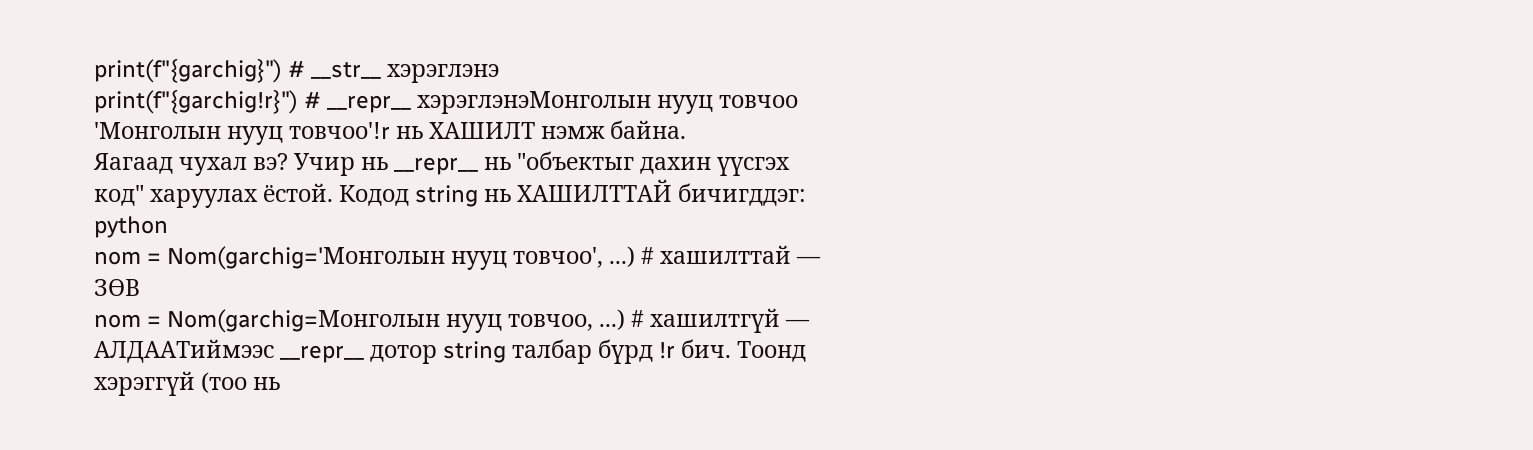print(f"{garchig}") # __str__ хэрэглэнэ
print(f"{garchig!r}") # __repr__ хэрэглэнэМонголын нууц товчоо
'Монголын нууц товчоо'!r нь ХАШИЛТ нэмж байна.
Яагаад чухал вэ? Учир нь __repr__ нь "объектыг дахин үүсгэх код" харуулах ёстой. Кодод string нь ХАШИЛТТАЙ бичигддэг:
python
nom = Nom(garchig='Монголын нууц товчоо', ...) # хашилттай — ЗӨВ
nom = Nom(garchig=Монголын нууц товчоо, ...) # хашилтгүй — АЛДААТиймээс __repr__ дотор string талбар бүрд !r бич. Тоонд хэрэггүй (тоо нь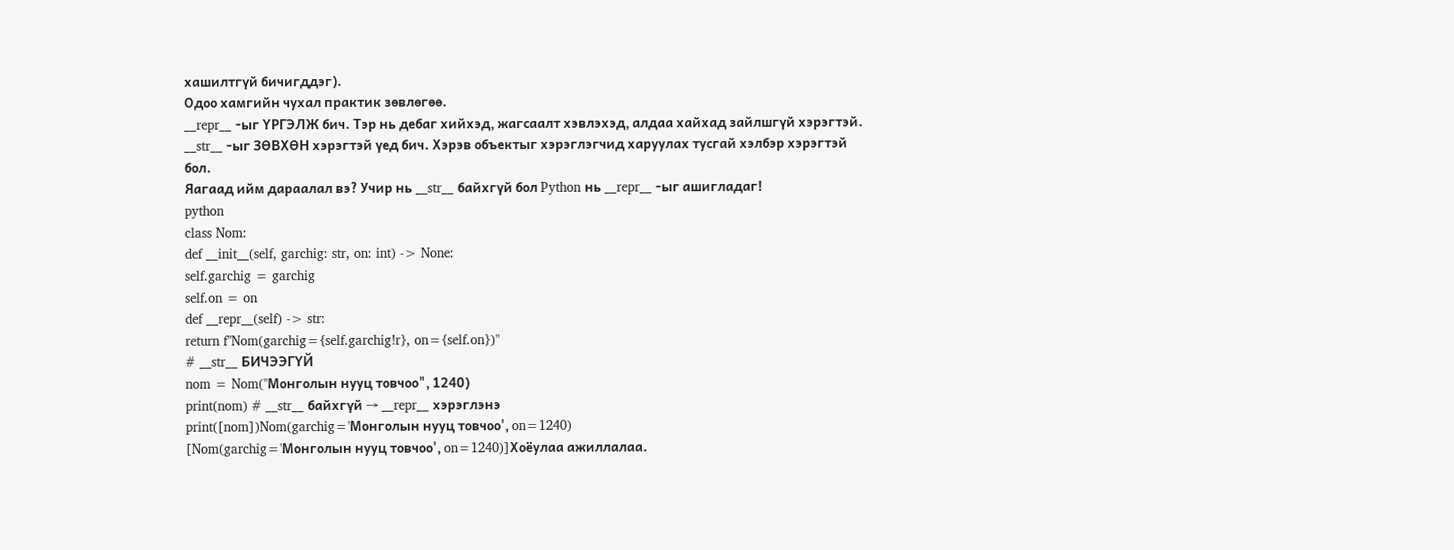хашилтгүй бичигддэг).
Одоо хамгийн чухал практик зөвлөгөө.
__repr__ -ыг ҮРГЭЛЖ бич. Тэр нь дебаг хийхэд, жагсаалт хэвлэхэд, алдаа хайхад зайлшгүй хэрэгтэй.
__str__ -ыг ЗӨВХӨН хэрэгтэй үед бич. Хэрэв объектыг хэрэглэгчид харуулах тусгай хэлбэр хэрэгтэй бол.
Яагаад ийм дараалал вэ? Учир нь __str__ байхгүй бол Python нь __repr__ -ыг ашигладаг!
python
class Nom:
def __init__(self, garchig: str, on: int) -> None:
self.garchig = garchig
self.on = on
def __repr__(self) -> str:
return f"Nom(garchig={self.garchig!r}, on={self.on})"
# __str__ БИЧЭЭГҮЙ
nom = Nom("Монголын нууц товчоо", 1240)
print(nom) # __str__ байхгүй → __repr__ хэрэглэнэ
print([nom])Nom(garchig='Монголын нууц товчоо', on=1240)
[Nom(garchig='Монголын нууц товчоо', on=1240)]Хоёулаа ажиллалаа.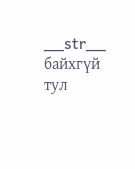__str__ байхгүй тул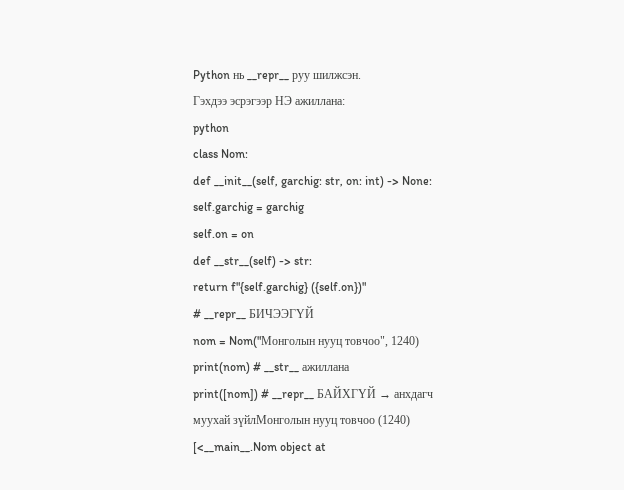Python нь __repr__ руу шилжсэн.
Гэхдээ эсрэгээр НЭ ажиллана:
python
class Nom:
def __init__(self, garchig: str, on: int) -> None:
self.garchig = garchig
self.on = on
def __str__(self) -> str:
return f"{self.garchig} ({self.on})"
# __repr__ БИЧЭЭГҮЙ
nom = Nom("Монголын нууц товчоо", 1240)
print(nom) # __str__ ажиллана
print([nom]) # __repr__ БАЙХГҮЙ → анхдагч муухай зүйлМонголын нууц товчоо (1240)
[<__main__.Nom object at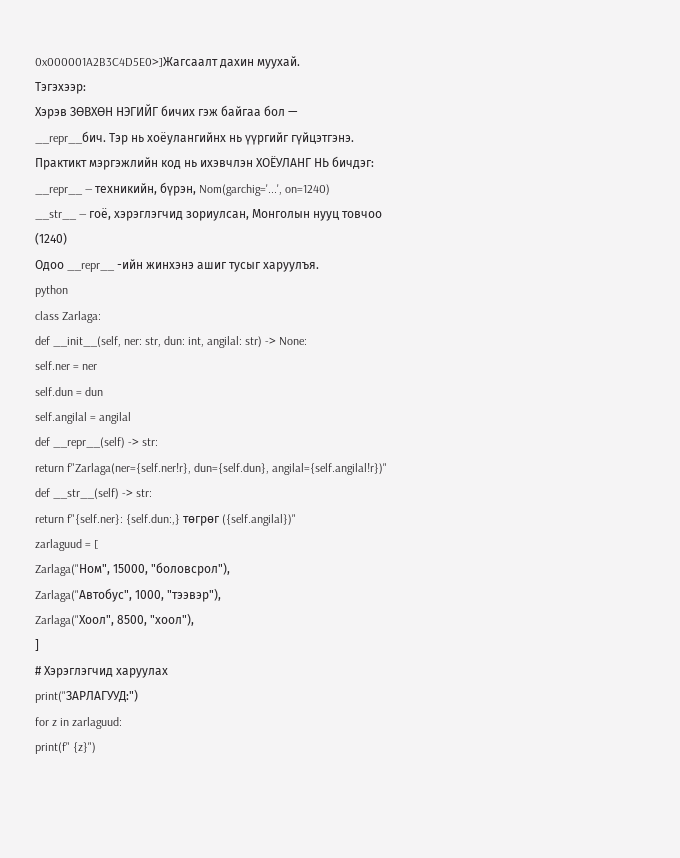0x000001A2B3C4D5E0>]Жагсаалт дахин муухай.
Тэгэхээр:
Хэрэв ЗӨВХӨН НЭГИЙГ бичих гэж байгаа бол —
__repr__бич. Тэр нь хоёулангийнх нь үүргийг гүйцэтгэнэ.
Практикт мэргэжлийн код нь ихэвчлэн ХОЁУЛАНГ НЬ бичдэг:
__repr__ — техникийн, бүрэн, Nom(garchig='...', on=1240)
__str__ — гоё, хэрэглэгчид зориулсан, Монголын нууц товчоо (1240)
Одоо __repr__ -ийн жинхэнэ ашиг тусыг харуулъя.
python
class Zarlaga:
def __init__(self, ner: str, dun: int, angilal: str) -> None:
self.ner = ner
self.dun = dun
self.angilal = angilal
def __repr__(self) -> str:
return f"Zarlaga(ner={self.ner!r}, dun={self.dun}, angilal={self.angilal!r})"
def __str__(self) -> str:
return f"{self.ner}: {self.dun:,} төгрөг ({self.angilal})"
zarlaguud = [
Zarlaga("Ном", 15000, "боловсрол"),
Zarlaga("Автобус", 1000, "тээвэр"),
Zarlaga("Хоол", 8500, "хоол"),
]
# Хэрэглэгчид харуулах
print("ЗАРЛАГУУД:")
for z in zarlaguud:
print(f" {z}")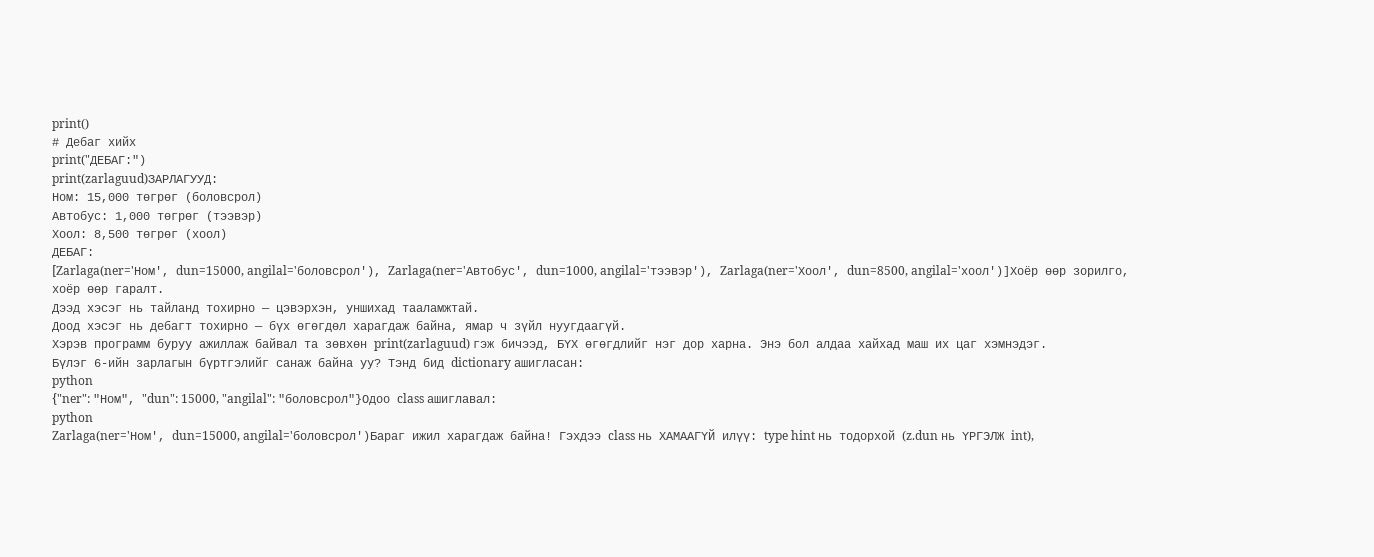print()
# Дебаг хийх
print("ДЕБАГ:")
print(zarlaguud)ЗАРЛАГУУД:
Ном: 15,000 төгрөг (боловсрол)
Автобус: 1,000 төгрөг (тээвэр)
Хоол: 8,500 төгрөг (хоол)
ДЕБАГ:
[Zarlaga(ner='Ном', dun=15000, angilal='боловсрол'), Zarlaga(ner='Автобус', dun=1000, angilal='тээвэр'), Zarlaga(ner='Хоол', dun=8500, angilal='хоол')]Хоёр өөр зорилго, хоёр өөр гаралт.
Дээд хэсэг нь тайланд тохирно — цэвэрхэн, уншихад тааламжтай.
Доод хэсэг нь дебагт тохирно — бүх өгөгдөл харагдаж байна, ямар ч зүйл нуугдаагүй.
Хэрэв программ буруу ажиллаж байвал та зөвхөн print(zarlaguud) гэж бичээд, БҮХ өгөгдлийг нэг дор харна. Энэ бол алдаа хайхад маш их цаг хэмнэдэг.
Бүлэг 6-ийн зарлагын бүртгэлийг санаж байна уу? Тэнд бид dictionary ашигласан:
python
{"ner": "Ном", "dun": 15000, "angilal": "боловсрол"}Одоо class ашиглавал:
python
Zarlaga(ner='Ном', dun=15000, angilal='боловсрол')Бараг ижил харагдаж байна! Гэхдээ class нь ХАМААГҮЙ илүү: type hint нь тодорхой (z.dun нь ҮРГЭЛЖ int),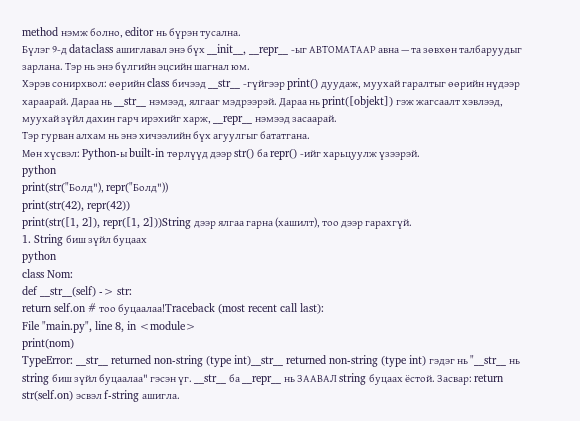method нэмж болно, editor нь бүрэн тусална.
Бүлэг 9-д dataclass ашиглавал энэ бүх __init__, __repr__ -ыг АВТОМАТААР авна — та зөвхөн талбаруудыг зарлана. Тэр нь энэ бүлгийн эцсийн шагнал юм.
Хэрэв сонирхвол: өөрийн class бичээд __str__ -гүйгээр print() дуудаж, муухай гаралтыг өөрийн нүдээр хараарай. Дараа нь __str__ нэмээд, ялгааг мэдрээрэй. Дараа нь print([objekt]) гэж жагсаалт хэвлээд, муухай зүйл дахин гарч ирэхийг харж, __repr__ нэмээд засаарай.
Тэр гурван алхам нь энэ хичээлийн бүх агуулгыг бататгана.
Мөн хүсвэл: Python-ы built-in төрлүүд дээр str() ба repr() -ийг харьцуулж үзээрэй.
python
print(str("Болд"), repr("Болд"))
print(str(42), repr(42))
print(str([1, 2]), repr([1, 2]))String дээр ялгаа гарна (хашилт), тоо дээр гарахгүй.
1. String биш зүйл буцаах
python
class Nom:
def __str__(self) -> str:
return self.on # тоо буцаалаа!Traceback (most recent call last):
File "main.py", line 8, in <module>
print(nom)
TypeError: __str__ returned non-string (type int)__str__ returned non-string (type int) гэдэг нь "__str__ нь string биш зүйл буцаалаа" гэсэн үг. __str__ ба __repr__ нь ЗААВАЛ string буцаах ёстой. Засвар: return str(self.on) эсвэл f-string ашигла.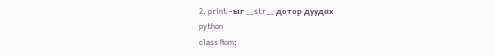2. print -ыг __str__ дотор дуудах
python
class Nom: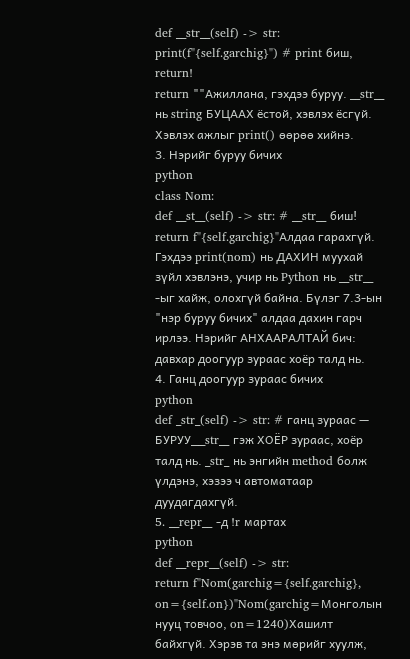def __str__(self) -> str:
print(f"{self.garchig}") # print биш, return!
return ""Ажиллана, гэхдээ буруу. __str__ нь string БУЦААХ ёстой, хэвлэх ёсгүй. Хэвлэх ажлыг print() өөрөө хийнэ.
3. Нэрийг буруу бичих
python
class Nom:
def __st__(self) -> str: # __str__ биш!
return f"{self.garchig}"Алдаа гарахгүй. Гэхдээ print(nom) нь ДАХИН муухай зүйл хэвлэнэ, учир нь Python нь __str__ -ыг хайж, олохгүй байна. Бүлэг 7.3-ын "нэр буруу бичих" алдаа дахин гарч ирлээ. Нэрийг АНХААРАЛТАЙ бич: давхар доогуур зураас хоёр талд нь.
4. Ганц доогуур зураас бичих
python
def _str_(self) -> str: # ганц зураас — БУРУУ__str__ гэж ХОЁР зураас, хоёр талд нь. _str_ нь энгийн method болж үлдэнэ, хэзээ ч автоматаар дуудагдахгүй.
5. __repr__ -д !r мартах
python
def __repr__(self) -> str:
return f"Nom(garchig={self.garchig}, on={self.on})"Nom(garchig=Монголын нууц товчоо, on=1240)Хашилт байхгүй. Хэрэв та энэ мөрийг хуулж,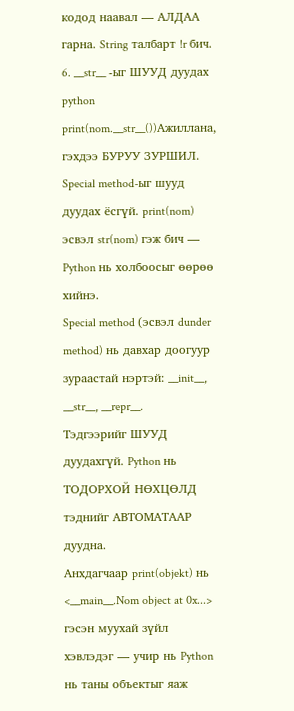кодод наавал — АЛДАА гарна. String талбарт !r бич.
6. __str__ -ыг ШУУД дуудах
python
print(nom.__str__())Ажиллана, гэхдээ БУРУУ ЗУРШИЛ. Special method-ыг шууд дуудах ёсгүй. print(nom) эсвэл str(nom) гэж бич — Python нь холбоосыг өөрөө хийнэ.
Special method (эсвэл dunder method) нь давхар доогуур зураастай нэртэй: __init__, __str__, __repr__.
Тэдгээрийг ШУУД дуудахгүй. Python нь ТОДОРХОЙ НӨХЦӨЛД тэднийг АВТОМАТААР дуудна.
Анхдагчаар print(objekt) нь <__main__.Nom object at 0x...> гэсэн муухай зүйл хэвлэдэг — учир нь Python нь таны объектыг яаж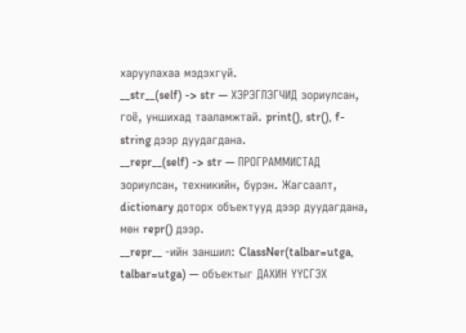харуулахаа мэдэхгүй.
__str__(self) -> str — ХЭРЭГЛЭГЧИД зориулсан, гоё, уншихад тааламжтай. print(), str(), f-string дээр дуудагдана.
__repr__(self) -> str — ПРОГРАММИСТАД зориулсан, техникийн, бүрэн. Жагсаалт, dictionary доторх объектууд дээр дуудагдана, мөн repr() дээр.
__repr__ -ийн заншил: ClassNer(talbar=utga, talbar=utga) — объектыг ДАХИН ҮҮСГЭХ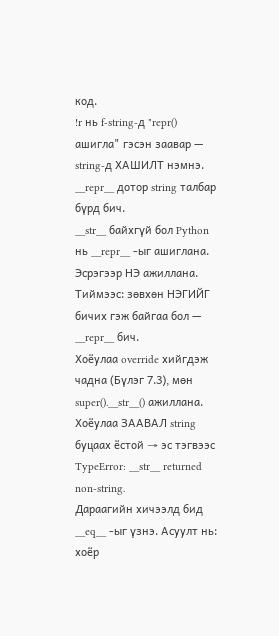код.
!r нь f-string-д "repr() ашигла" гэсэн заавар — string-д ХАШИЛТ нэмнэ. __repr__ дотор string талбар бүрд бич.
__str__ байхгүй бол Python нь __repr__ -ыг ашиглана. Эсрэгээр НЭ ажиллана.
Тиймээс: зөвхөн НЭГИЙГ бичих гэж байгаа бол — __repr__ бич.
Хоёулаа override хийгдэж чадна (Бүлэг 7.3), мөн super().__str__() ажиллана.
Хоёулаа ЗААВАЛ string буцаах ёстой → эс тэгвээс TypeError: __str__ returned non-string.
Дараагийн хичээлд бид __eq__ -ыг үзнэ. Асуулт нь: хоёр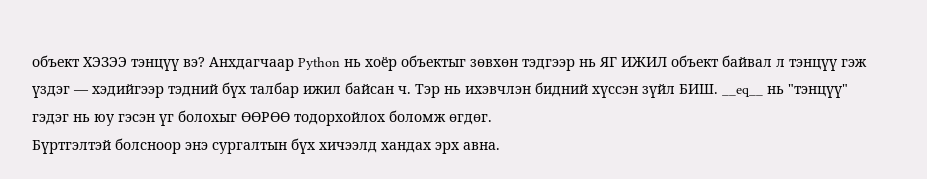объект ХЭЗЭЭ тэнцүү вэ? Анхдагчаар Python нь хоёр объектыг зөвхөн тэдгээр нь ЯГ ИЖИЛ объект байвал л тэнцүү гэж үздэг — хэдийгээр тэдний бүх талбар ижил байсан ч. Тэр нь ихэвчлэн бидний хүссэн зүйл БИШ. __eq__ нь "тэнцүү" гэдэг нь юу гэсэн үг болохыг ӨӨРӨӨ тодорхойлох боломж өгдөг.
Бүртгэлтэй болсноор энэ сургалтын бүх хичээлд хандах эрх авна.